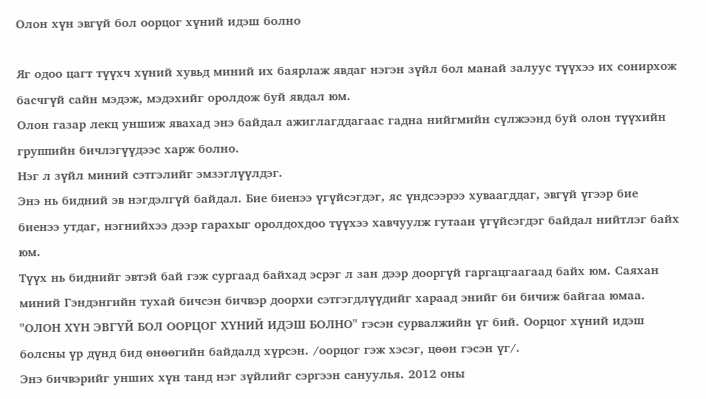Олон хүн эвгүй бол оорцог хүний идэш болно

Яг одоо цагт түүхч хүний хувьд миний их баярлаж явдаг нэгэн зүйл бол манай залуус түүхээ их сонирхож басчгүй сайн мэдэж, мэдэхийг оролдож буй явдал юм.
Олон газар лекц уншиж явахад энэ байдал ажиглагддагаас гадна нийгмийн сүлжээнд буй олон түүхийн группийн бичлэгүүдээс харж болно.
Нэг л зүйл миний сэтгэлийг эмзэглүүлдэг.
Энэ нь бидний эв нэгдэлгүй байдал. Бие биенээ үгүйсэгдэг, яс үндсээрээ хуваагддаг, эвгүй үгээр бие биенээ утдаг, нэгнийхээ дээр гарахыг оролдохдоо түүхээ хавчуулж гутаан үгүйсэгдэг байдал нийтлэг байх юм.
Түүх нь биднийг эвтэй бай гэж сургаад байхад эсрэг л зан дээр дооргүй гаргацгаагаад байх юм. Саяхан миний Гэндэнгийн тухай бичсэн бичвэр доорхи сэтгэгдлүүдийг хараад энийг би бичиж байгаа юмаа.
"ОЛОН ХҮН ЭВГҮЙ БОЛ ООРЦОГ ХҮНИЙ ИДЭШ БОЛНО" гэсэн сурвалжийн үг бий. Оорцог хүний идэш болсны үр дүнд бид өнөөгийн байдалд хүрсэн. /оорцог гэж хэсэг, цөөн гэсэн үг/.
Энэ бичвэрийг унших хүн танд нэг зүйлийг сэргээн сануулья. 2012 оны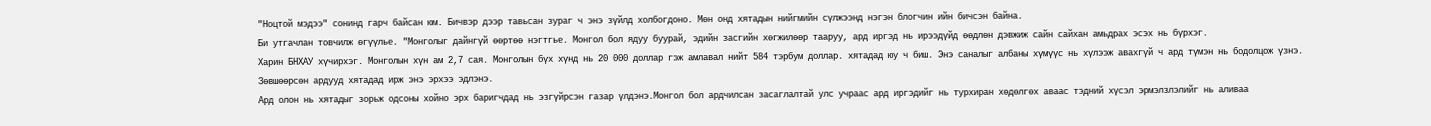"Ноцтой мэдээ" сонинд гарч байсан юм. Бичвэр дээр тавьсан зураг ч энэ зүйлд холбогдоно. Мөн онд хятадын нийгмийн сүлжээнд нэгэн блогчин ийн бичсэн байна.
Би утгачлан товчилж өгүүлье. "Монголыг дайнгүй өөртөө нэгтгье. Монгол бол ядуу буурай, эдийн засгийн хөгжилөөр тааруу, ард иргэд нь ирээдүйд өөдлөн дэвжиж сайн сайхан амьдрах эсэх нь бүрхэг.
Харин БНХАУ хүчирхэг. Монголын хүн ам 2,7 сая. Монголын бүх хүнд нь 20 000 доллар гэж амлавал нийт 584 тэрбум доллар. хятадад юу ч биш. Энэ саналыг албаны хүмүүс нь хүлээж авахгүй ч ард түмэн нь бодолцож үзнэ. Зөвшөөрсөн ардууд хятадад ирж энэ эрхээ эдлэнэ.
Ард олон нь хятадыг зорьж одсоны хойно эрх баригчдад нь эзгүйрсэн газар үлдэнэ.Монгол бол ардчилсан засаглалтай улс учраас ард иргэдийг нь турхиран хөдөлгөх аваас тэдний хүсэл эрмэлзлэлийг нь аливаа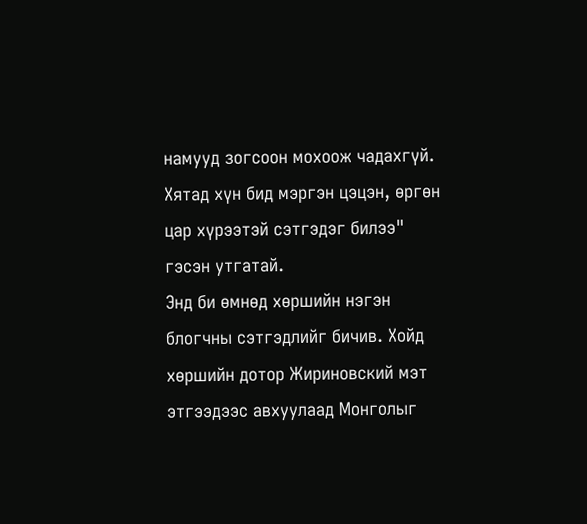намууд зогсоон мохоож чадахгүй. Хятад хүн бид мэргэн цэцэн, өргөн цар хүрээтэй сэтгэдэг билээ" гэсэн утгатай.
Энд би өмнөд хөршийн нэгэн блогчны сэтгэдлийг бичив. Хойд хөршийн дотор Жириновский мэт этгээдээс авхуулаад Монголыг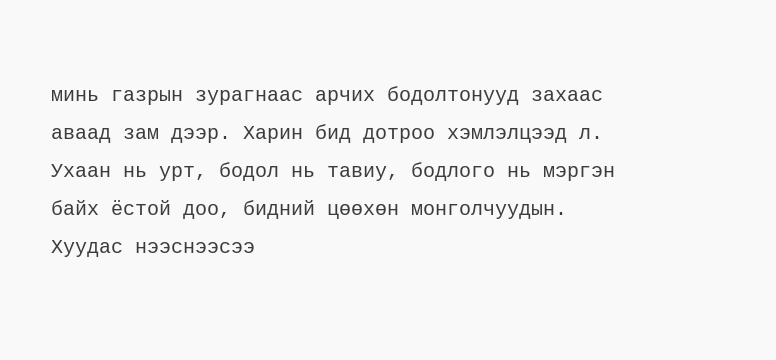минь газрын зурагнаас арчих бодолтонууд захаас аваад зам дээр. Харин бид дотроо хэмлэлцээд л.
Ухаан нь урт, бодол нь тавиу, бодлого нь мэргэн байх ёстой доо, бидний цөөхөн монголчуудын.
Хуудас нээснээсээ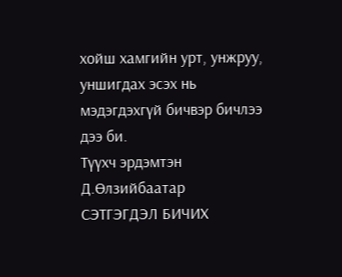хойш хамгийн урт, унжруу, уншигдах эсэх нь мэдэгдэхгүй бичвэр бичлээ дээ би.
Түүхч эрдэмтэн Д.Өлзийбаатар
СЭТГЭГДЭЛ БИЧИХ